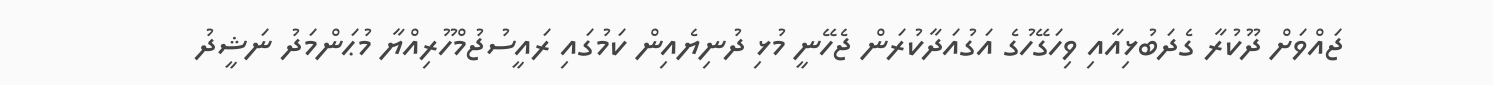ޖައްވަށް ދޫކުރާ ގެދަބުޅިއާއި ވިހަގޭހުގެ އަގުއަދާކުރަން ޖެހޭނީ މުޅި ދުނިޔެއިން ކަމުގައި ރައީސުޖުމްހޫރިއްޔާ މުޙަންމަދު ނަޝީދު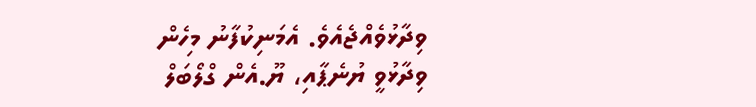ވިދާޅުވެއްޖެއެވެ. އެމަނިކުފާނު މިހެން ވިދާޅުވީ ޔުނެޕާއި، ޔޫ.އެން ގްލޯބަލް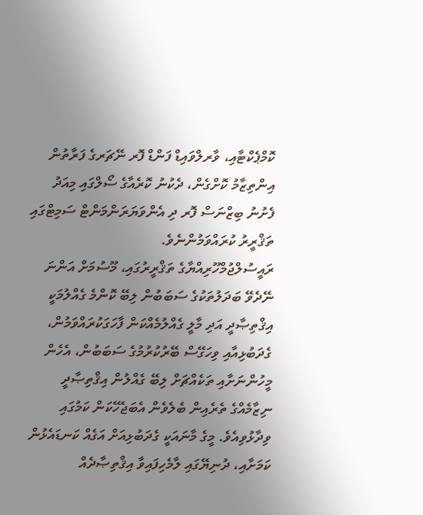ކޮމްޕެކްޓާއި، ވާރލްވައިޑް ފަންޑް ފޮރ ނޭޗަރގެ ފަރާތުން އިންތިޒާމު ކޮށްގެން، ދެކުނު ކޮރެއާގެ ސޯލްގައި މިއަދު ފެށުނު ބިޒްނަސް ފޮރ ދި އެންވަޔަރަންމަންޓް ސަމިޓްގައި ތަޤްރީރު ކުރައްވަމުންނެވެ.
ރައީސުލްޖުމްހޫރިއްޔާގެ ތަޤްރީރުގައި، މޫސުމަށް އަންނަ ނޭދެވޭ ބަދަލުތަކުގެ ސަބަބުން ލިބޭ ކޮންމެ ގެއްލުމަކީ އިޤްތިޞާދީ އަދި މާލީ ގެއްލުމެއްކަން ފާހަގަކުރައްވަމުން، ގެދަބުޅިއާއި ވިހަގޭސް ބޭރުކުރުމުގެ ސަބަބުން، އެހެން މީހުންނަށާއި ތަކެއްޗަށް ލިބޭ ގެއްލުން އިޤްތިޞާދީ ނިޒާމެއްގެ ތެރެއިން ބެލެވެން އެބަޖެހޭކަން ކަމުގައި ވިދާޅުވިއެވެ. މީގެ މާނައަކީ ގެދަބުޅިއަށް އަގެއް ކަނޑައެޅުން ކަމަށާއި، ދުނިޔޭގައި ލާމެހިފައިވާ އިޤްތިޞާދެއް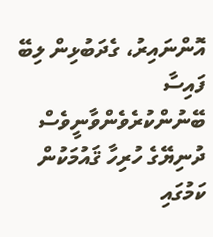އޮންނައިރު، ގެދަބުޅިން ލިބޭ ފައިސާ ބޭނުންކުރެވެންވާނީވެސް ދުނިޔޭގެ ހުރިހާ ޤައުމަކުން ކަމުގައި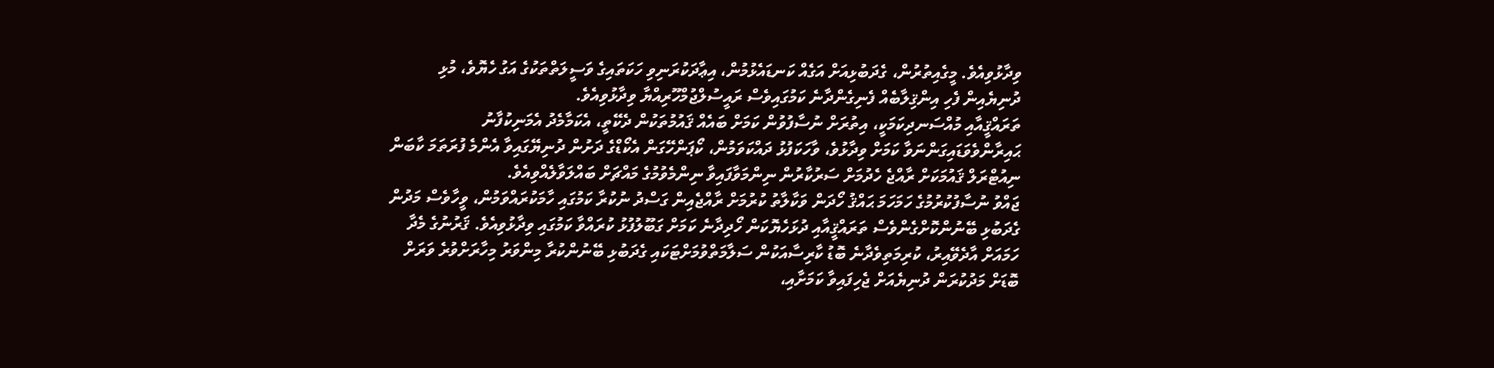ވިދާޅުވިއެވެ. މީގެއިތުރުން، ގެދަބުޅިއަށް އަގެއް ކަނޑައެޅުމުން، އިޢާދަކުރަނިވި ހަކަތައިގެ ވަސީލަތްތަކުގެ އަގު ހެޔޮވެ، މުޅި ދުނިޔެއިން ފެހި އިންޤިލާބެއް ފެނިގެންދާނެ ކަމުގައިވެސް ރައީސުލްޖުމްހޫރިއްޔާ ވިދާޅުވިއެވެ.
ތަރައްޤީއާއި މުއްސަނދިކަމަކީ، އިތުރަށް ނުސާފުވުން ކަމަށް ބައެއް ޤައުމުތަކުން ދެކޭތީ، އެކަމާމެދު އެމަނިކުފާނު ޙައިރާންވެވަޑައިގަންނަވާ ކަމަށް ވިދާޅުވެ، ވާހަކަފުޅު ދައްކަވަމުން، ކޯޕަންހޭގަން އެކޯޑްގެ ދަށުން ދުނިޔޭގައިވާ އެންމެ ފުރަތަމަ ކާބަން ނިއުޓްރަލް ޤައުމަކަށް ރާއްޖެ ހެދުމަށް ސަރުކާރުން ނިންމަވާފައިވާ ނިންމެވުމުގެ މައްޗަށް ބައްލަވާލެއްވިއެވެ.
ޖައްވު ނުސާފުކުރުމުގެ ހަމަހަމަ ޙައްޤު ހޯދަން ވަކާލާތު ކުރުމަށް ރާއްޖެއިން ގަސްދު ނުކުރާ ކަމުގައި ހާމަކުރައްވަމުން، ވީހާވެސް މަދުން ގެދަބުޅި ބޭނުންކޮށްގެންވެސް ތަރައްޤީއާއި ދުޅަހެޔޮކަން ހޯދިދާނެ ކަމަށް ގަބޫލުފުޅު ކުރައްވާ ކަމުގައި ވިދާޅުވިއެވެ. ޤަރުނުގެ މެދާ ހަމައަށް އާދެވޭއިރު، ކުރިމަތިވެދާނެ ބޮޑު ކާރިސާއަކުން ސަލާމަތްވުމަށްޓަކައި ގެދަބުޅި ބޭނުންކުރާ މިންވަރު މިހާރަށްވުރެ ވަރަށް ބޮޑަށް މަދުކުރަން ދުނިޔެއަށް ޖެހިފައިވާ ކަމަށާއި،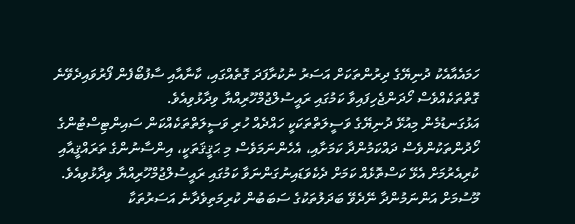ހަމައެއާއެކު ދުނިޔޭގެ ދިރުންތަކަށް އަސަރު ނުކުރާފަދަ ގޮތެއްގައި، ކާނާއާއި ސާފުބޯފެން ފޯރުވައިދެވޭނެ ގޮތްތަކެއްވެސް ހޯދަންޖެހިފައިވާ ކަމުގައި ރައީސުލްޖުމްހޫރިއްޔާ ވިދާޅުވިއެވެ.
އަޅުގަނޑުމެން މިއުޅޭ ދުނިޔޭގެ ވަސީލަތްތަކަކީ ހައްދެއް ހުރި ވަސީލަތްތަކެއްކަން ސައިންޓިސްޓުންގެ ހޯދުންތަކުންވެސް ދައްކަމުންދާ ކަމަށާއި، އެހެންނަމަވެސް މި ޙަޤީޤަތަކީ، އިންސާނުންގެ ތަރައްޤީއާއި ކުރިއެރުމަށް އެޅޭ ކަސްތޮޅެއް ކަމަށް ދެކެވަޑައިނުގަންނަވާ ކަމުގައި ރައީސުލްޖުމްހޫރިއްޔާ ވިދާޅުވިއެވެ.
މޫސުމަށް އަންނަމުންދާ ނޭދެވޭ ބަދަލުތަކުގެ ސަބަބުން ކުރިމަތިވެދާނެ އަސަރުތަކާ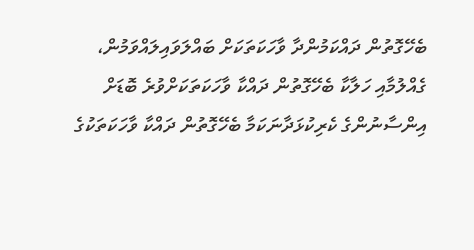ބެހޭގޮތުން ދައްކަމުންދާ ވާހަކަތަކަށް ބައްލަވައިލައްވަމުން، ގެއްލުމާއި ހަލާކާ ބެހޭގޮތުން ދައްކާ ވާހަކަތަކަށްވުރެ ބޮޑަށް އިންސާނުންގެ ކެރިކުޅަދާނަކަމާ ބެހޭގޮތުން ދައްކާ ވާހަކަތަކުގެ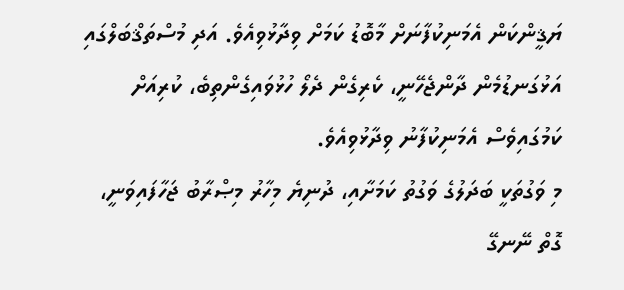ޔަޤީންކަން އެމަނިކުފާނަށް މާބޮޑު ކަމަށް ވިދާޅުވިއެވެ. އަދި މުސްތަޤްބަލްގައި އަޅުގަނޑުމެން ދާންޖެހޭނީ، ކެރިގެން ދެލޯ ހުޅުވައިގެންތިބެ، ކުރިއަށް ކަމުގައިވެސް އެމަނިކުފާނު ވިދާޅުވިއެވެ.
މި ވަގުތަކީ ބަދަލުގެ ވަގުތު ކަމަށާއި، ދުނިޔެ މިހާރު މިޞްރާބު ޖަހާފައިވަނީ، ގޮތް ނޭނގޭ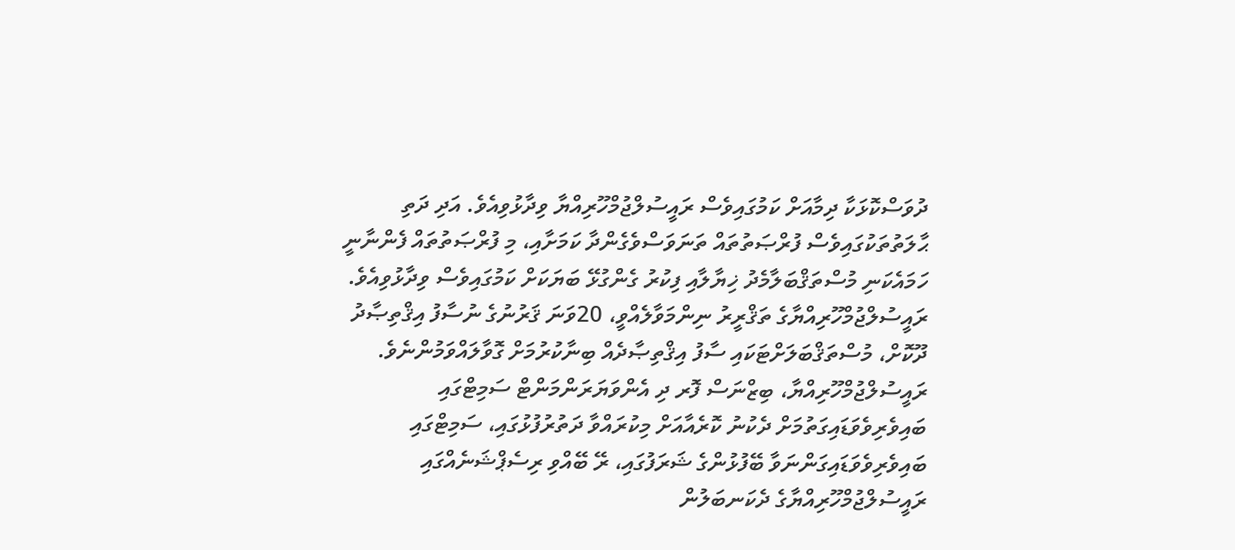ދުވަސްކޮޅަކާ ދިމާއަށް ކަމުގައިވެސް ރައީސުލްޖުމްހޫރިއްޔާ ވިދާޅުވިއެވެ. އަދި ދަތި ޙާލަތުތަކުގައިވެސް ފުރްޞަތުތައް ތަނަވަސްވެގެންދާ ކަމަށާއި، މި ފުރްޞަތުތައް ފެންނާނީ ހަމައެކަނި މުސްތަޤްބަލާމެދު ޚިޔާލާއި ފިކުރު ގެންގުޅޭ ބަޔަކަށް ކަމުގައިވެސް ވިދާޅުވިއެވެ.
ރައީސުލްޖުމްހޫރިއްޔާގެ ތަޤްރީރު ނިންމަވާލެއްވީ، 20ވަނަ ޤަރުނުގެ ނުސާފު އިޤްތިޞާދު ދޫކޮށް، މުސްތަޤްބަލަށްޓަކައި ސާފު އިޤްތިޞާދެއް ބިނާކުރުމަށް ގޮވާލައްވަމުންނެވެ.
ރައީސުލްޖުމްހޫރިއްޔާ، ބިޒްނަސް ފޮރ ދި އެންވަޔަރަންމަންޓް ސަމިޓްގައި ބައިވެރިވެވަޑައިގަތުމަށް ދެކުނު ކޮރެއާއަށް މިކުރައްވާ ދަތުރުފުޅުގައި، ސަމިޓްގައި ބައިވެރިވެވަޑައިގަންނަވާ ބޭފުޅުންގެ ޝަރަފުގައި، ރޭ ބޭއްވި ރިސެޕްޝަނެއްގައި ރައީސުލްޖުމްހޫރިއްޔާގެ ދެކަނބަލުން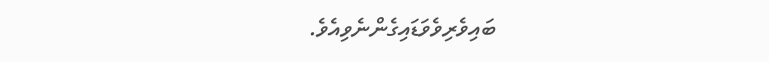ބައިވެރިވެވަޑައިގެންނެވިއެވެ.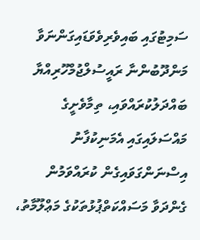ސަމިޓުގައި ބައިވެރިވެވަޑައިގަންނަވާ މަންދޫބުންނާ ރައީސުލްޖުމްހޫރިއްޔާ ބައްދަލުކުރައްވައި، ތިމާވެށީގެ މައްސަލައިގައި އެމަނިކުފާނު އިސްނަންގަވައިގެން ކުރައްވަމުން ގެންދަވާ މަސައްކަތްޕުޅުތަކުގެ މަޢްލޫމާތު،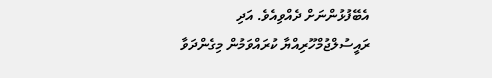އެބޭފުޅުންނަށް ދެއްވިއެވެ. އަދި ރައީސުލްޖުމްހޫރިއްޔާ ކުރައްވަމުން މިގެންދަވާ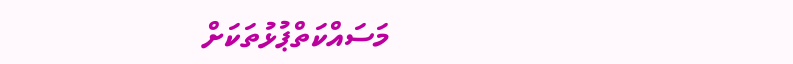މަސައްކަތްޕުޅުތަކަށް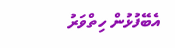އެބޭފުޅުން ހިތްވަރު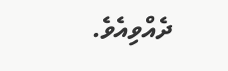ދެއްވިއެވެ.